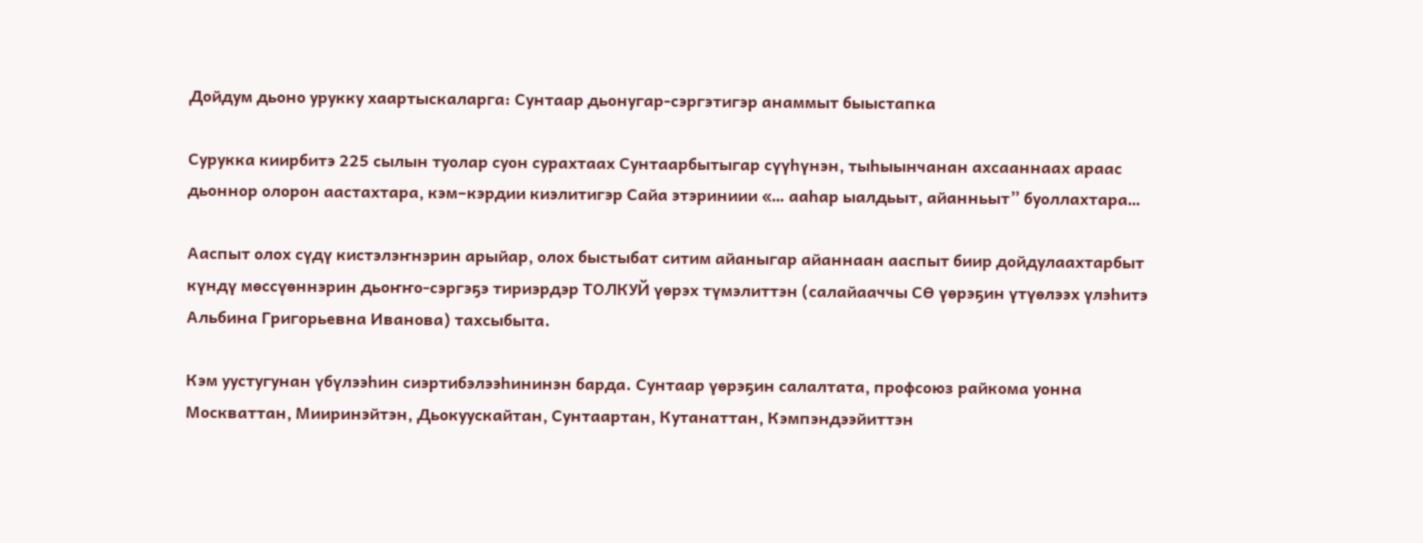Дойдум дьоно урукку хаартыскаларга: Сунтаар дьонугар-сэргэтигэр анаммыт быыстапка

Сурукка киирбитэ 225 сылын туолар суон сурахтаах Сунтаарбытыгар сүүһүнэн, тыһыынчанан ахсааннаах араас дьоннор олорон аастахтара, кэм–кэрдии киэлитигэр Сайа этэриниии «… ааһар ыалдьыт, айанньыт” буоллахтара…

Ааспыт олох сүдү кистэлэҥнэрин арыйар, олох быстыбат ситим айаныгар айаннаан ааспыт биир дойдулаахтарбыт күндү мөссүөннэрин дьоҥҥо-сэргэҕэ тириэрдэр ТОЛКУЙ үөрэх түмэлиттэн (салайааччы СӨ үөрэҕин үтүөлээх үлэһитэ Альбина Григорьевна Иванова) тахсыбыта.

Кэм уустугунан үбүлээһин сиэртибэлээһининэн барда. Сунтаар үөрэҕин салалтата, профсоюз райкома уонна Москваттан, Мииринэйтэн, Дьокуускайтан, Сунтаартан, Кутанаттан, Кэмпэндээйиттэн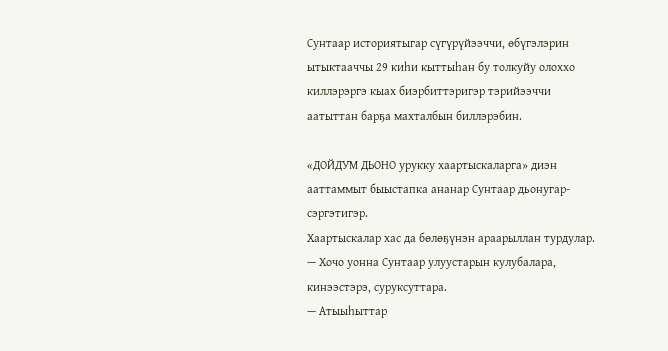Сунтаар историятыгар сүгүрүйээччи, өбүгэлэрин ытыктааччы 29 киһи кыттыһан бу толкуйу олоххо киллэрэргэ кыах биэрбиттэригэр тэрийээччи аатыттан барҕа махталбын биллэрэбин.

«ДОЙДУМ ДЬОНО урукку хаартыскаларга» диэн ааттаммыт быыстапка ананар Сунтаар дьонугар-сэргэтигэр.
Хаартыскалар хас да бөлөҕүнэн араарыллан турдулар.
— Хочо уонна Сунтаар улуустарын кулубалара, кинээстэрэ, суруксуттара.
— Атыыһыттар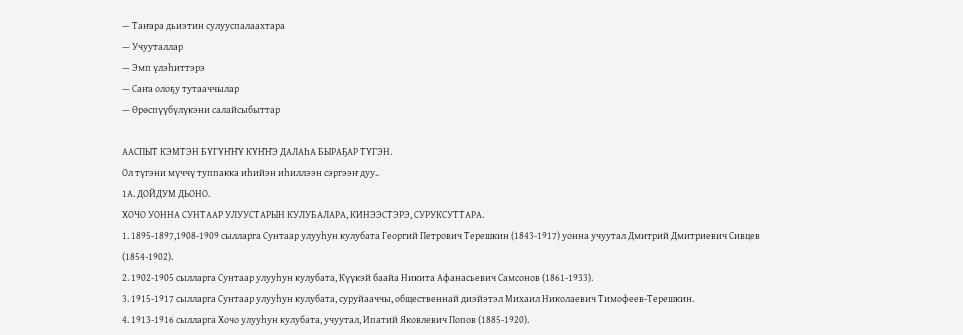— Таҥара дьиэтин сулууспалаахтара
— Учууталлар
— Эмп үлэһиттэрэ
— Саҥа олоҕу тутааччылар
— Өрөспүүбүлүкэни салайсыбыттар

ААСПЫТ КЭМТЭН БҮГҮҤҤҮ КҮҤҤЭ ДАЛАҺА БЫРАҔАР ТҮГЭН.
Ол түгэни мүччү туппакка иһийэн иһиллээн сэргээҥ дуу..
1А. ДОЙДУМ ДЬОНО.
ХОЧО УОННА СУНТААР УЛУУСТАРЫН КУЛУБАЛАРА, КИНЭЭСТЭРЭ, СУРУКСУТТАРА.
1. 1895-1897,1908-1909 сылларга Сунтаар улууһун кулубата Георгий Петрович Терешкин (1843-1917) уонна учуутал Дмитрий Дмитриевич Сивцев (1854-1902).
2. 1902-1905 сылларга Сунтаар улууһун кулубата, Күүкэй баайа Никита Афанасьевич Самсонов (1861-1933).
3. 1915-1917 сылларга Сунтаар улууһун кулубата, суруйааччы, общественнай диэйэтэл Михаил Николаевич Тимофеев-Терешкин.
4. 1913-1916 сылларга Хочо улууһун кулубата, учуутал, Ипатий Яковлевич Попов (1885-1920).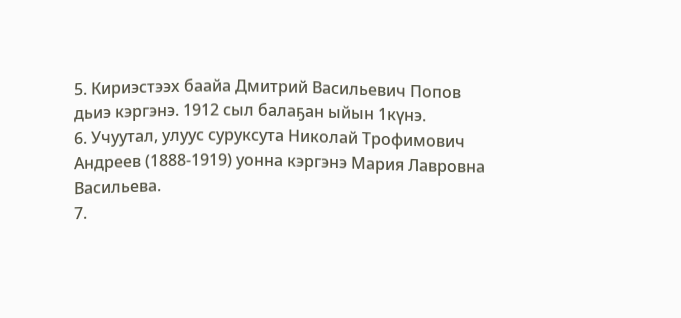5. Кириэстээх баайа Дмитрий Васильевич Попов дьиэ кэргэнэ. 1912 сыл балаҕан ыйын 1күнэ.
6. Учуутал, улуус суруксута Николай Трофимович Андреев (1888-1919) уонна кэргэнэ Мария Лавровна Васильева.
7.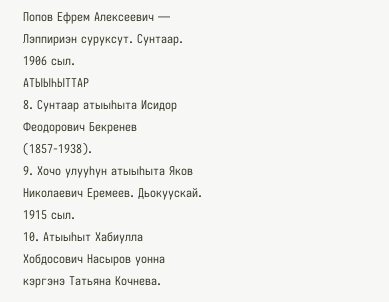Попов Ефрем Алексеевич — Лэппириэн суруксут. Сунтаар. 1906 сыл.
АТЫЫҺЫТТАР
8. Сунтаар атыыһыта Исидор Феодорович Бекренев (1857-1938).
9. Хочо улууһун атыыһыта Яков Николаевич Еремеев. Дьокуускай. 1915 сыл.
10. Атыыһыт Хабиулла Хобдосович Насыров уонна кэргэнэ Татьяна Кочнева.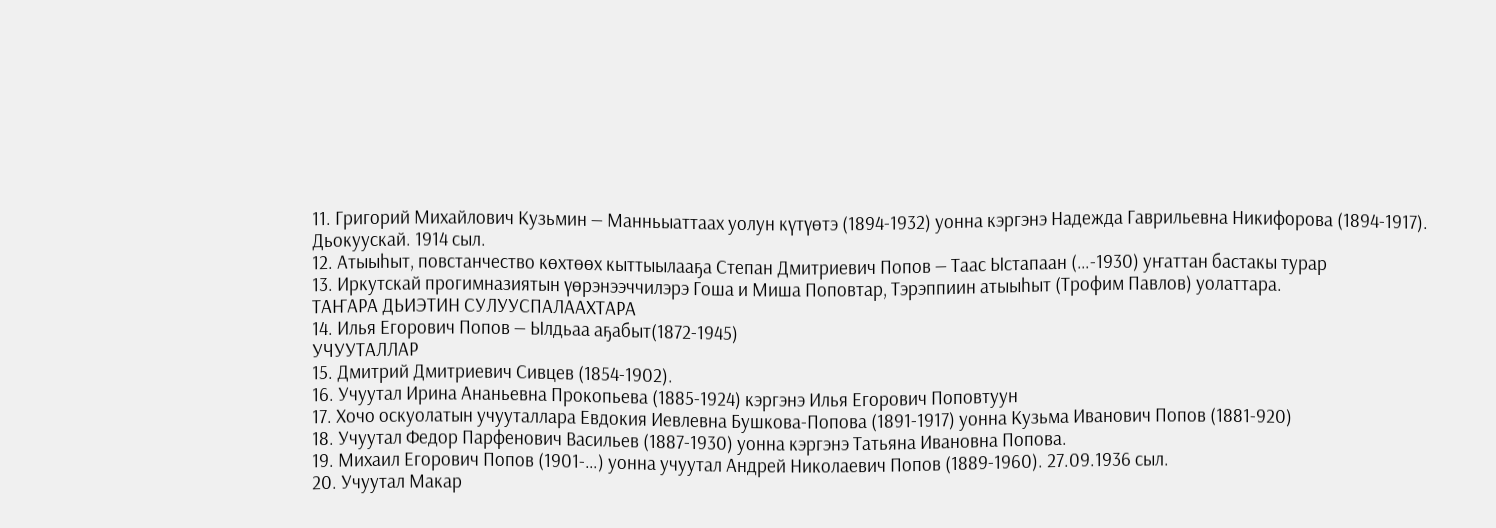11. Григорий Михайлович Кузьмин — Манньыаттаах уолун күтүөтэ (1894-1932) уонна кэргэнэ Надежда Гаврильевна Никифорова (1894-1917). Дьокуускай. 1914 сыл.
12. Атыыһыт, повстанчество көхтөөх кыттыылааҕа Степан Дмитриевич Попов — Таас Ыстапаан (…-1930) уҥаттан бастакы турар
13. Иркутскай прогимназиятын үөрэнээччилэрэ Гоша и Миша Поповтар, Тэрэппиин атыыһыт (Трофим Павлов) уолаттара.
ТАҤАРА ДЬИЭТИН СУЛУУСПАЛААХТАРА
14. Илья Егорович Попов — Ылдьаа аҕабыт(1872-1945)
УЧУУТАЛЛАР
15. Дмитрий Дмитриевич Сивцев (1854-1902).
16. Учуутал Ирина Ананьевна Прокопьева (1885-1924) кэргэнэ Илья Егорович Поповтуун
17. Хочо оскуолатын учууталлара Евдокия Иевлевна Бушкова-Попова (1891-1917) уонна Кузьма Иванович Попов (1881-920)
18. Учуутал Федор Парфенович Васильев (1887-1930) уонна кэргэнэ Татьяна Ивановна Попова.
19. Михаил Егорович Попов (1901-…) уонна учуутал Андрей Николаевич Попов (1889-1960). 27.09.1936 сыл.
20. Учуутал Макар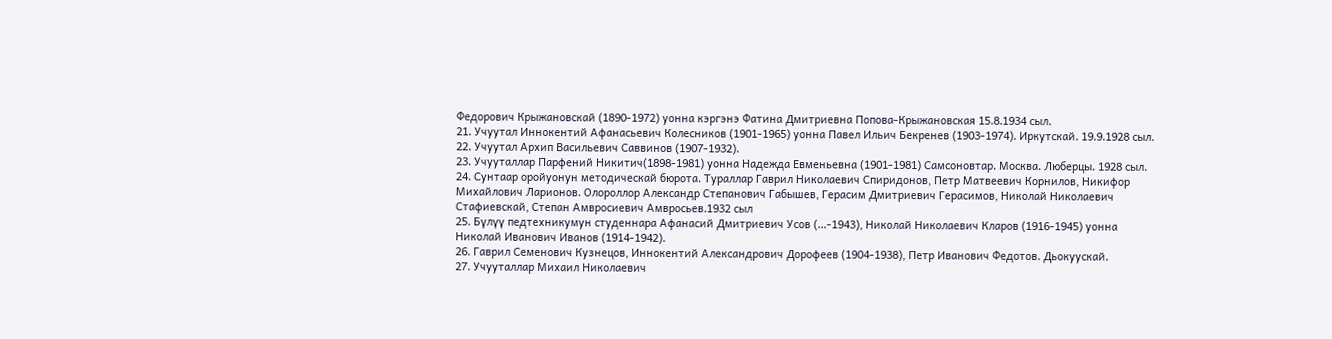Федорович Крыжановскай (1890-1972) уонна кэргэнэ Фатина Дмитриевна Попова-Крыжановская 15.8.1934 сыл.
21. Учуутал Иннокентий Афанасьевич Колесников (1901-1965) уонна Павел Ильич Бекренев (1903-1974). Иркутскай. 19.9.1928 сыл.
22. Учуутал Архип Васильевич Саввинов (1907-1932).
23. Учууталлар Парфений Никитич(1898-1981) уонна Надежда Евменьевна (1901-1981) Самсоновтар. Москва. Люберцы. 1928 сыл.
24. Сунтаар оройуонун методическай бюрота. Тураллар Гаврил Николаевич Спиридонов, Петр Матвеевич Корнилов, Никифор Михайлович Ларионов. Олороллор Александр Степанович Габышев, Герасим Дмитриевич Герасимов, Николай Николаевич Стафиевскай, Степан Амвросиевич Амвросьев.1932 сыл
25. Бүлүү педтехникумун студеннара Афанасий Дмитриевич Усов (…-1943), Николай Николаевич Кларов (1916-1945) уонна Николай Иванович Иванов (1914-1942).
26. Гаврил Семенович Кузнецов, Иннокентий Александрович Дорофеев (1904-1938), Петр Иванович Федотов. Дьокуускай.
27. Учууталлар Михаил Николаевич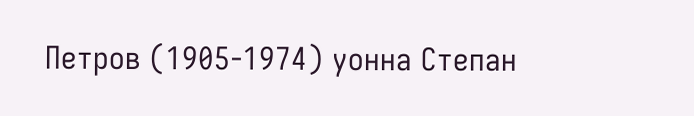Петров (1905-1974) уонна Степан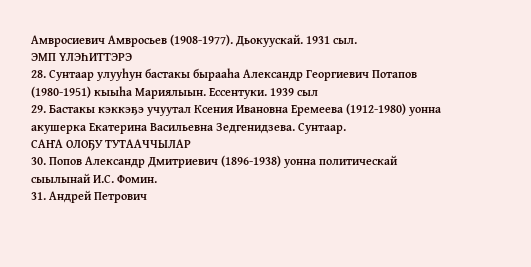Амвросиевич Амвросьев (1908-1977). Дьокуускай. 1931 сыл.
ЭМП ҮЛЭҺИТТЭРЭ
28. Сунтаар улууһун бастакы бырааһа Александр Георгиевич Потапов (1980-1951) кыыһа Мариялыын. Ессентуки. 1939 сыл
29. Бастакы кэккэҕэ учуутал Ксения Ивановна Еремеева (1912-1980) уонна акушерка Екатерина Васильевна Зедгенидзева. Сунтаар.
САҤА ОЛОҔУ ТУТААЧЧЫЛАР
30. Попов Александр Дмитриевич (1896-1938) уонна политическай сыылынай И.С. Фомин.
31. Андрей Петрович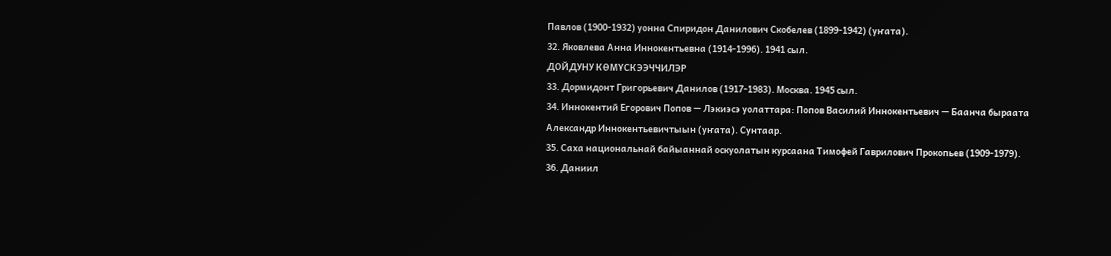Павлов (1900-1932) уонна Спиридон Данилович Скобелев (1899-1942) (уҥата).
32. Яковлева Анна Иннокентьевна (1914-1996). 1941 сыл.
ДОЙДУНУ КӨМҮСКЭЭЧЧИЛЭР
33. Дормидонт Григорьевич Данилов (1917-1983). Москва. 1945 сыл.
34. Иннокентий Егорович Попов — Лэкиэсэ уолаттара: Попов Василий Иннокентьевич — Баанча быраата Александр Иннокентьевичтыын (уҥата). Сунтаар.
35. Саха национальнай байыаннай оскуолатын курсаана Тимофей Гаврилович Прокопьев (1909-1979).
36. Даниил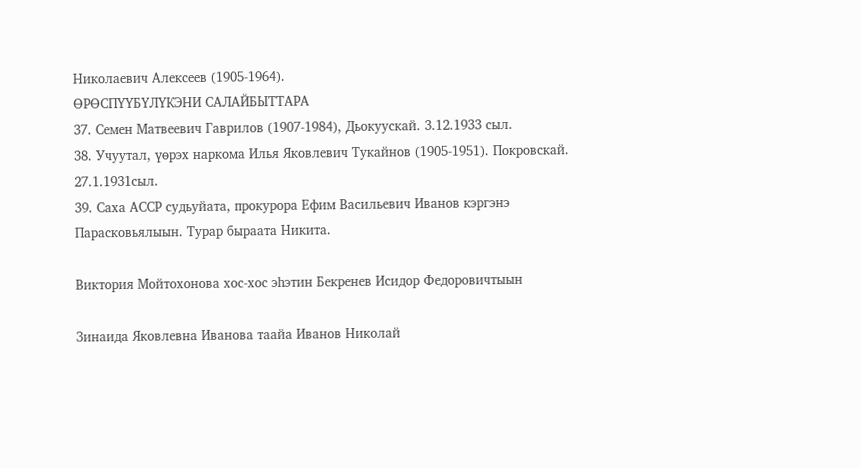Николаевич Алексеев (1905-1964).
ӨРӨСПҮҮБҮЛҮКЭНИ САЛАЙБЫТТАРА
37. Семен Матвеевич Гаврилов (1907-1984), Дьокуускай. 3.12.1933 сыл.
38. Учуутал, үөрэх наркома Илья Яковлевич Тукайнов (1905-1951). Покровскай. 27.1.1931сыл.
39. Саха АССР судьуйата, прокурора Ефим Васильевич Иванов кэргэнэ Парасковьялыын. Турар быраата Никита.

Виктория Мойтохонова хос-хос эһэтин Бекренев Исидор Федоровичтыын

Зинаида Яковлевна Иванова таайа Иванов Николай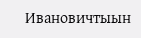Ивановичтыын